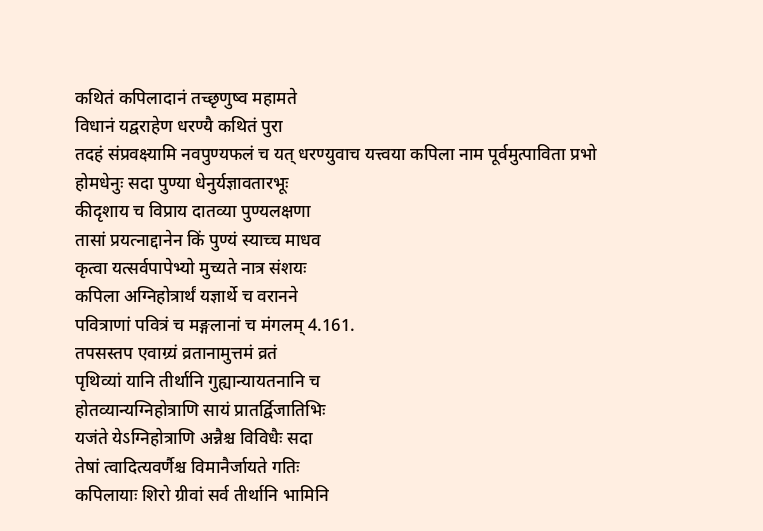कथितं कपिलादानं तच्छृणुष्व महामते
विधानं यद्वराहेण धरण्यै कथितं पुरा
तदहं संप्रवक्ष्यामि नवपुण्यफलं च यत् धरण्युवाच यत्त्वया कपिला नाम पूर्वमुत्पाविता प्रभो
होमधेनुः सदा पुण्या धेनुर्यज्ञावतारभूः
कीदृशाय च विप्राय दातव्या पुण्यलक्षणा
तासां प्रयत्नाद्दानेन किं पुण्यं स्याच्च माधव
कृत्वा यत्सर्वपापेभ्यो मुच्यते नात्र संशयः
कपिला अग्निहोत्रार्थं यज्ञार्थे च वरानने
पवित्राणां पवित्रं च मङ्गलानां च मंगलम् 4.161.
तपसस्तप एवाग्र्यं व्रतानामुत्तमं व्रतं
पृथिव्यां यानि तीर्थानि गुह्यान्यायतनानि च
होतव्यान्यग्निहोत्राणि सायं प्रातर्द्विजातिभिः
यजंते येऽग्निहोत्राणि अन्नैश्च विविधैः सदा
तेषां त्वादित्यवर्णैश्च विमानैर्जायते गतिः
कपिलायाः शिरो ग्रीवां सर्व तीर्थानि भामिनि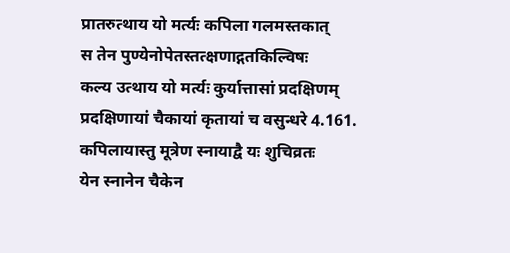प्रातरुत्थाय यो मर्त्यः कपिला गलमस्तकात्
स तेन पुण्येनोपेतस्तत्क्षणाद्गतकिल्विषः
कल्य उत्थाय यो मर्त्यः कुर्यात्तासां प्रदक्षिणम्
प्रदक्षिणायां चैकायां कृतायां च वसुन्धरे 4.161.
कपिलायास्तु मूत्रेण स्नायाद्वै यः शुचिव्रतः
येन स्नानेन चैकेन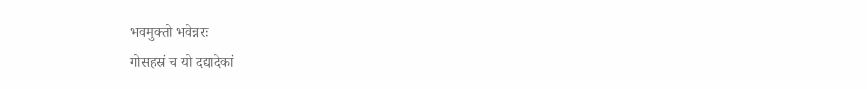भवमुक्तो भवेन्नरः
गोसहस्रं च यो दद्यादेकां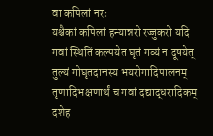वा कपिलां नरः
यश्चैकां कपिलां हन्यान्नरो रज्जुकरो यदि
गवां स्थितिं कल्पयेत घृतं गव्यं न दूषयेत्
तुल्यं गोघृतदानस्य भयरोगादिपालनम्
तृणादिभक्षणार्थं च गवां दद्याद्धरादिकम्
दशेह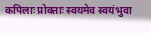कपिलाः प्रोक्ताः स्वयमेव स्वयंभुवा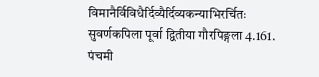विमानैर्विविधैर्दिव्यैर्दिव्यकन्याभिरर्चितः
सुवर्णकपिला पूर्वा द्वितीया गौरपिङ्गला 4.161.
पंचमी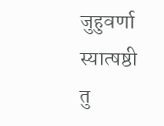जुहुवर्णा स्यात्षष्ठी तु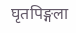घृतपिङ्गला